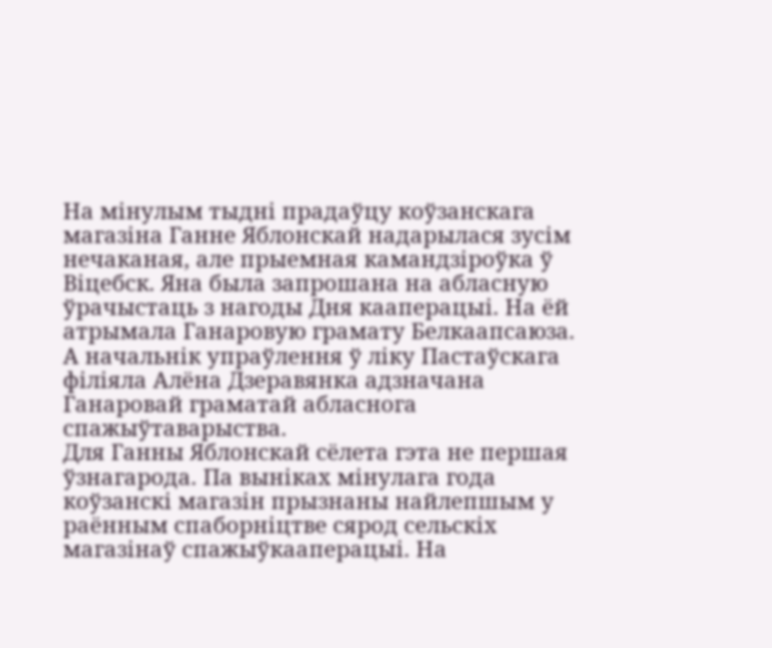На мінулым тыдні прадаўцу коўзанскага магазіна Ганне Яблонскай надарылася зусім нечаканая, але прыемная камандзіроўка ў Віцебск. Яна была запрошана на абласную ўрачыстаць з нагоды Дня кааперацыі. На ёй атрымала Ганаровую грамату Белкаапсаюза. А начальнік упраўлення ў ліку Пастаўскага філіяла Алёна Дзеравянка адзначана Ганаровай граматай абласнога спажыўтаварыства.
Для Ганны Яблонскай сёлета гэта не першая ўзнагарода. Па выніках мінулага года коўзанскі магазін прызнаны найлепшым у раённым спаборніцтве сярод сельскіх магазінаў спажыўкааперацыі. На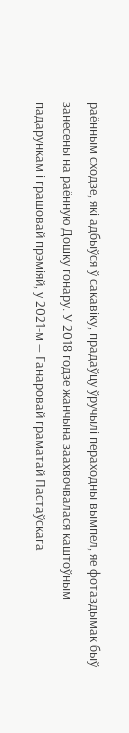раённым сходзе, які адбыўся ў сакавіку, прадаўцу ўручылі пераходны вымпел, яе фотаздымак быў занесены на раённую Дошку гонару. У 2018 годзе жанчына заахвочвалася каштоўным падарункам і грашовай прэміяй, у 2021-м — Ганаровай граматай Пастаўскага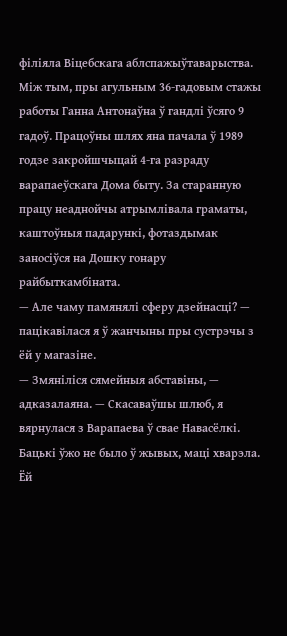філіяла Віцебскага аблспажыўтаварыства.
Між тым, пры агульным 36-гадовым стажы работы Ганна Антонаўна ў гандлі ўсяго 9 гадоў. Працоўны шлях яна пачала ў 1989 годзе закройшчыцай 4-га разраду варапаеўскага Дома быту. За старанную працу неаднойчы атрымлівала граматы, каштоўныя падарункі, фотаздымак заносіўся на Дошку гонару райбыткамбіната.
— Але чаму памянялі сферу дзейнасці? — пацікавілася я ў жанчыны пры сустрэчы з ёй у магазіне.
— Змяніліся сямейныя абставіны, — адказалаяна. — Скасаваўшы шлюб, я вярнулася з Варапаева ў свае Навасёлкі. Бацькі ўжо не было ў жывых, маці хварэла. Ёй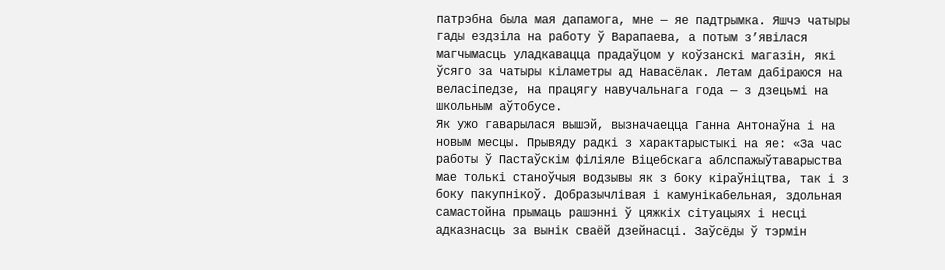патрэбна была мая дапамога, мне — яе падтрымка. Яшчэ чатыры гады ездзіла на работу ў Варапаева, а потым з’явілася магчымасць уладкавацца прадаўцом у коўзанскі магазін, які ўсяго за чатыры кіламетры ад Навасёлак. Летам дабіраюся на веласіпедзе, на працягу навучальнага года — з дзецьмі на школьным аўтобусе.
Як ужо гаварылася вышэй, вызначаецца Ганна Антонаўна і на новым месцы. Прывяду радкі з характарыстыкі на яе: «За час работы ў Пастаўскім філіяле Віцебскага аблспажыўтаварыства мае толькі станоўчыя водзывы як з боку кіраўніцтва, так і з боку пакупнікоў. Добразычлівая і камунікабельная, здольная самастойна прымаць рашэнні ў цяжкіх сітуацыях і несці адказнасць за вынік сваёй дзейнасці. Заўсёды ў тэрмін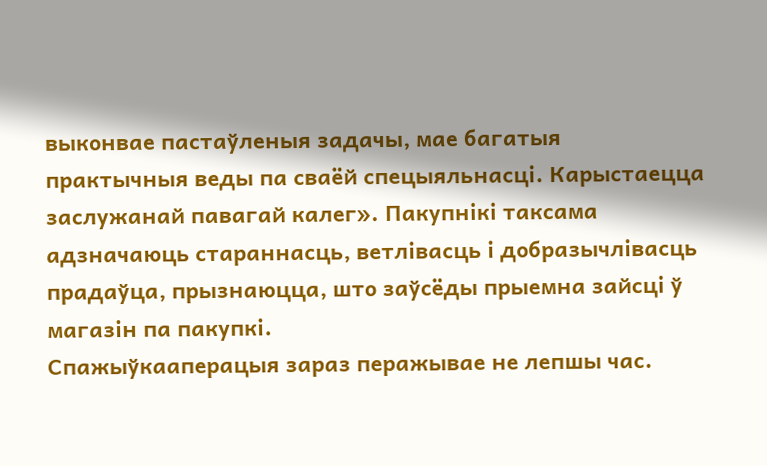выконвае пастаўленыя задачы, мае багатыя практычныя веды па сваёй спецыяльнасці. Карыстаецца заслужанай павагай калег». Пакупнікі таксама адзначаюць стараннасць, ветлівасць і добразычлівасць прадаўца, прызнаюцца, што заўсёды прыемна зайсці ў магазін па пакупкі.
Спажыўкааперацыя зараз перажывае не лепшы час.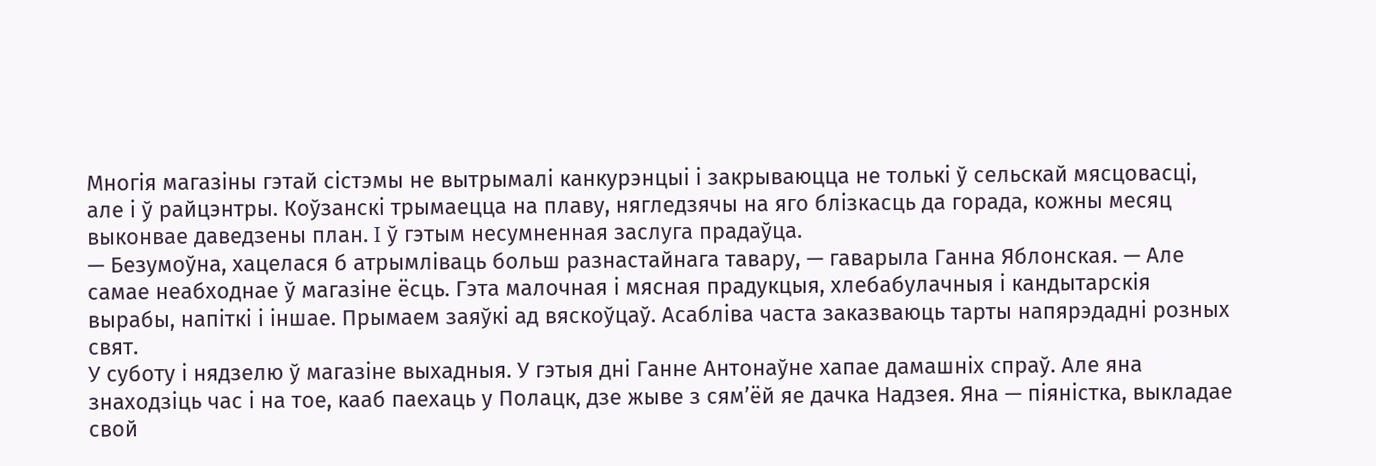Многія магазіны гэтай сістэмы не вытрымалі канкурэнцыі і закрываюцца не толькі ў сельскай мясцовасці, але і ў райцэнтры. Коўзанскі трымаецца на плаву, нягледзячы на яго блізкасць да горада, кожны месяц выконвае даведзены план. I ў гэтым несумненная заслуга прадаўца.
— Безумоўна, хацелася б атрымліваць больш разнастайнага тавару, — гаварыла Ганна Яблонская. — Але самае неабходнае ў магазіне ёсць. Гэта малочная і мясная прадукцыя, хлебабулачныя і кандытарскія вырабы, напіткі і іншае. Прымаем заяўкі ад вяскоўцаў. Асабліва часта заказваюць тарты напярэдадні розных свят.
У суботу і нядзелю ў магазіне выхадныя. У гэтыя дні Ганне Антонаўне хапае дамашніх спраў. Але яна знаходзіць час і на тое, кааб паехаць у Полацк, дзе жыве з сям’ёй яе дачка Надзея. Яна — піяністка, выкладае свой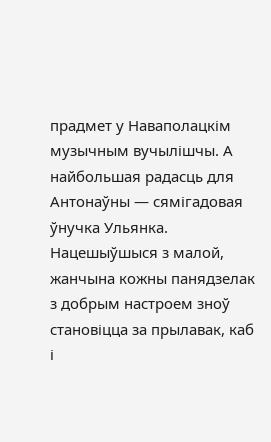прадмет у Наваполацкім музычным вучылішчы. А найбольшая радасць для Антонаўны — сямігадовая ўнучка Ульянка. Нацешыўшыся з малой, жанчына кожны панядзелак з добрым настроем зноў становіцца за прылавак, каб і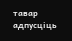тавар адпусціць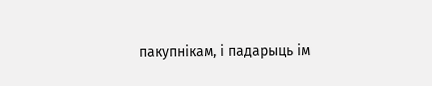пакупнікам, і падарыць ім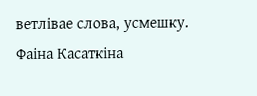ветлівае слова, усмешку.
Фаіна Касаткіна